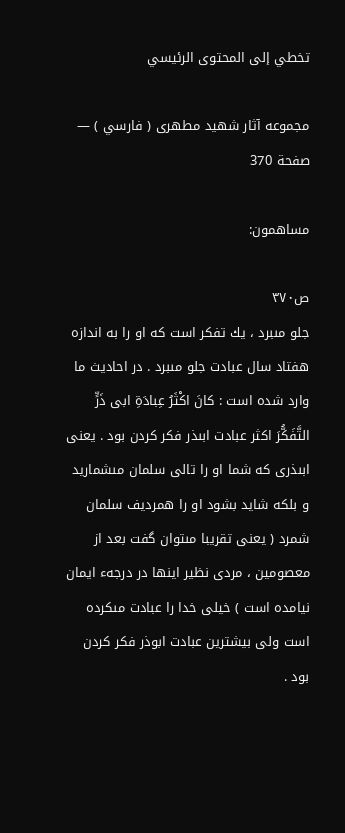تخطي إلى المحتوى الرئيسي

مجموعه آثار شهيد مطهرى ( فارسي ) — صفحة 370

مساهمون:

ص٣٧٠
جلو مىبرد ، يك تفكر است كه او را به اندازه هفتاد سال عبادت جلو مىبرد . در احاديث ما وارد شده است : كانَ اكْثَرُ عِبادَةِ ابى ذَرٍّ التَّفَكُّرَ اكثر عبادت ابىذر فكر كردن بود . يعنى ابىذرى كه شما او را تالى سلمان مىشماريد و بلكه شايد بشود او را همرديف سلمان شمرد ( يعنى تقريبا مىتوان گفت بعد از معصومين ، مردى نظير اينها در درجهء ايمان نيامده است ) خيلى خدا را عبادت مىكرده است ولى بيشترين عبادت ابوذر فكر كردن بود .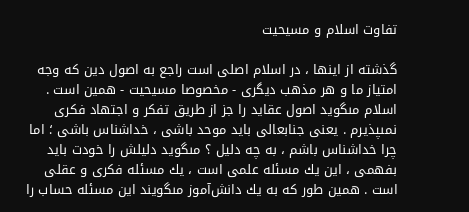تفاوت اسلام و مسيحيت

گذشته از اينها ، در اسلام اصلى است راجع به اصول دين كه وجه امتياز ما و هر مذهب ديگرى - مخصوصا مسيحيت - همين است . اسلام مىگويد اصول عقايد را جز از طريق تفكر و اجتهاد فكرى نمىپذيرم . يعنى جنابعالى بايد موحد باشى ، خداشناس باشى ؛ اما چرا خداشناس باشم ، به چه دليل ؟ مىگويد دليلش را خودت بايد بفهمى ، اين يك مسئله علمى است ، يك مسئله فكرى و عقلى است . همين طور كه به يك دانش‌آموز مىگويند اين مسئله حساب را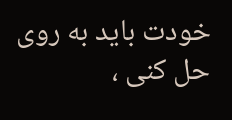خودت بايد به روى حل كنى ،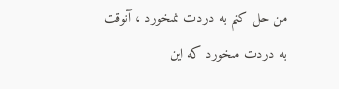من حل كنم به دردت نمىخورد ، آنوقت به دردت مىخورد كه اين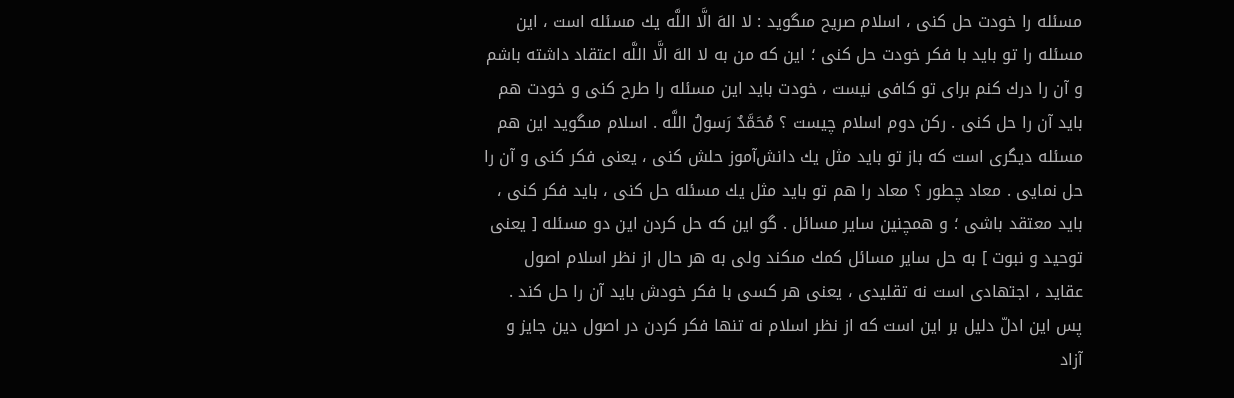مسئله را خودت حل كنى ، اسلام صريح مىگويد : لا الهَ الَّا اللَّه يك مسئله است ، اين مسئله را تو بايد با فكر خودت حل كنى ؛ اين كه من به لا الهَ الَّا اللَّه اعتقاد داشته باشم و آن را درك كنم براى تو كافى نيست ، خودت بايد اين مسئله را طرح كنى و خودت هم بايد آن را حل كنى . ركن دوم اسلام چيست ؟ مُحَمَّدٌ رَسولُ اللَّه . اسلام مىگويد اين هم مسئله ديگرى است كه باز تو بايد مثل يك دانش‌آموز حلش كنى ، يعنى فكر كنى و آن را حل نمايى . معاد چطور ؟ معاد را هم تو بايد مثل يك مسئله حل كنى ، بايد فكر كنى ، بايد معتقد باشى ؛ و همچنين ساير مسائل . گو اين كه حل كردن اين دو مسئله [ يعنى توحيد و نبوت ] به حل ساير مسائل كمك مىكند ولى به هر حال از نظر اسلام اصول عقايد ، اجتهادى است نه تقليدى ، يعنى هر كسى با فكر خودش بايد آن را حل كند . پس اين ادلّ دليل بر اين است كه از نظر اسلام نه تنها فكر كردن در اصول دين جايز و آزاد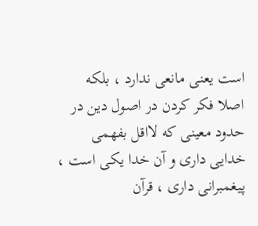است يعنى مانعى ندارد ، بلكه اصلا فكر كردن در اصول دين در حدود معينى كه لااقل بفهمى خدايى دارى و آن خدا يكى است ، پيغمبرانى دارى ، قرآن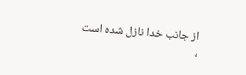از جانب خدا نازل شده است ،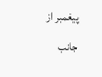پيغمبر از جانب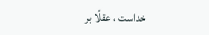خداست ، عقلًا بر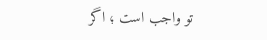تو واجب است ؛ اگر